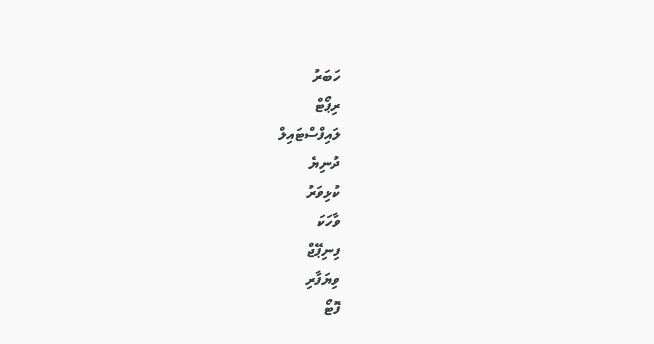ހަބަރު
ރިޕޯޓް
ލައިފްސްޓައިލް
ދުނިޔެ
ކުޅިވަރު
ވާހަކަ
ފިނިޕޭޖް
ވިޔަފާރި
ފޮޓޯ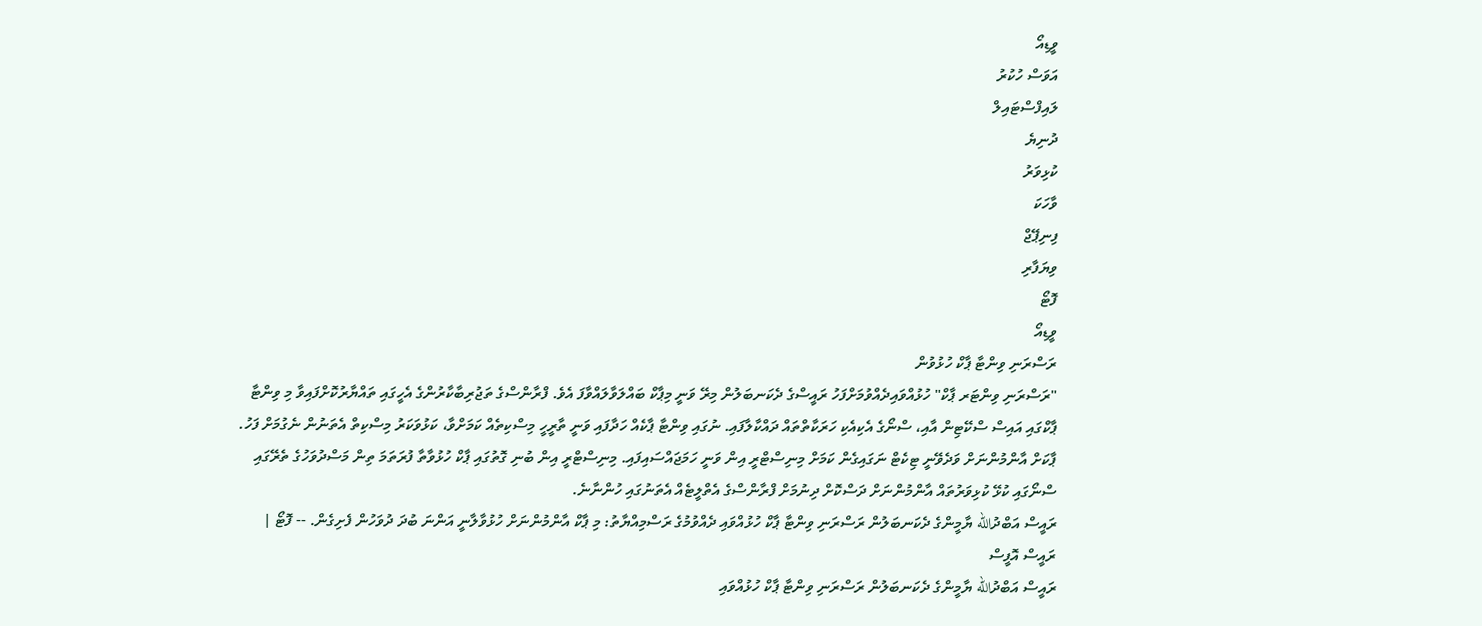ވީޑިއޯ
އަވަސް ހުކުރު
ލައިފްސްޓައިލް
ދުނިޔެ
ކުޅިވަރު
ވާހަކަ
ފިނިޕޭޖް
ވިޔަފާރި
ފޮޓޯ
ވީޑިއޯ
ރަސްރަނި ވިންޓާ ޕާކް ހުޅުވުން
"ރަސްރަނި ވިންޓަރ ޕާކް" ހުޅުއްވައިދެއްވުމަށްފަހު ރައީސްގެ ދެކަނބަލުން މިރޭ ވަނީ މިޕާކް ބައްލަވާލައްވާފަ އެވެ. ފްރާންސްގެ ތަޖުރިބާކާރުންގެ އެހީގައި ތައްޔާރުކޮށްފައިވާ މި ވިންޓާ ޕާކްގައި އައިސް ސްކޭޓިން އާއި، ސްނޯގެ އެކިއެކި ހަރަކާތްތައް ދައްކާލާފައި. ނުގައި ވިންޓާ ޕާކެއް ހަދާފައި ވަނީ ތާރީހީ މިސްކިތެއް ކަމަށްވާ، ކަޅުވަކަރު މިސްކިތް އެތަނުން ނެގުމަށް ފަހު. ޕާކަށް އާންމުންނަށް ވަދެވޭނީ ޓިކެޓް ނަގައިގެން ކަމަށް މިނިސްޓްރީ އިން ވަނީ ހަމަޖައްސައިފައި. މިނިސްޓްރީ އިން ބުނި ގޮތުގައި ޕާކް ހުޅުވާތާ ފުރަތަމަ ތިން މަސްދުވަހުގެ ތެރޭގައި ސްނޯގައި ކުޅޭ ކުޅިވަރުތައް އާންމުންނަށް ދަސްކޮށް ދިނުމަށް ފްރާންސްގެ އެތްލީޓެއް އެތަނުގައި ހުންނާނެ.
ރައީސް އަބްދުالله ޔާމީންގެ ދެކަނބަލުން ރަސްރަނި ވިންޓާ ޕާކް ހުޅުއްވައި ދެއްވުމުގެ ރަސްމިއްޔާތު: މި ޕާކް އާންމުންނަށް ހުޅުވާލާނީ އަންނަ ބުދަ ދުވަހުން ފެށިގެން. -- ފޮޓޯ | ރައީސް އޮފީސް
ރައީސް އަބްދުالله ޔާމީންގެ ދެކަނބަލުން ރަސްރަނި ވިންޓާ ޕާކް ހުޅުއްވައި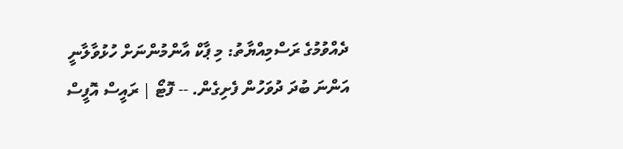ދެއްވުމުގެ ރަސްމިއްޔާތު: މި ޕާކް އާންމުންނަށް ހުޅުވާލާނީ އަންނަ ބުދަ ދުވަހުން ފެށިގެން. -- ފޮޓޯ | ރައީސް އޮފީސް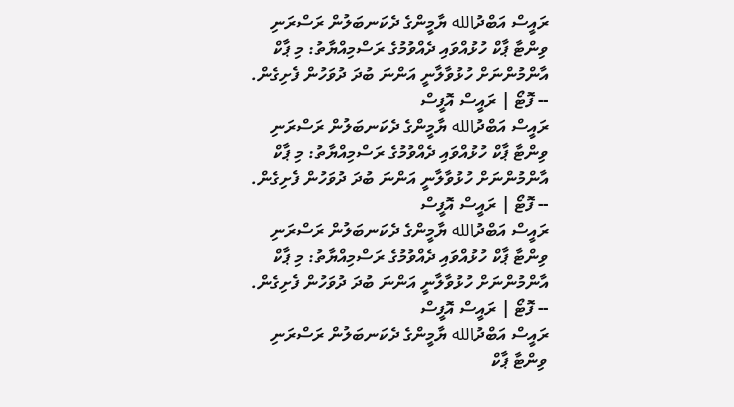ރައީސް އަބްދުالله ޔާމީންގެ ދެކަނބަލުން ރަސްރަނި ވިންޓާ ޕާކް ހުޅުއްވައި ދެއްވުމުގެ ރަސްމިއްޔާތު: މި ޕާކް އާންމުންނަށް ހުޅުވާލާނީ އަންނަ ބުދަ ދުވަހުން ފެށިގެން. -- ފޮޓޯ | ރައީސް އޮފީސް
ރައީސް އަބްދުالله ޔާމީންގެ ދެކަނބަލުން ރަސްރަނި ވިންޓާ ޕާކް ހުޅުއްވައި ދެއްވުމުގެ ރަސްމިއްޔާތު: މި ޕާކް އާންމުންނަށް ހުޅުވާލާނީ އަންނަ ބުދަ ދުވަހުން ފެށިގެން. -- ފޮޓޯ | ރައީސް އޮފީސް
ރައީސް އަބްދުالله ޔާމީންގެ ދެކަނބަލުން ރަސްރަނި ވިންޓާ ޕާކް ހުޅުއްވައި ދެއްވުމުގެ ރަސްމިއްޔާތު: މި ޕާކް އާންމުންނަށް ހުޅުވާލާނީ އަންނަ ބުދަ ދުވަހުން ފެށިގެން. -- ފޮޓޯ | ރައީސް އޮފީސް
ރައީސް އަބްދުالله ޔާމީންގެ ދެކަނބަލުން ރަސްރަނި ވިންޓާ ޕާކް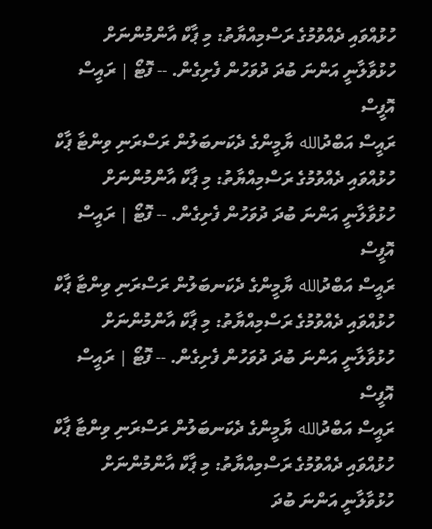ހުޅުއްވައި ދެއްވުމުގެ ރަސްމިއްޔާތު: މި ޕާކް އާންމުންނަށް ހުޅުވާލާނީ އަންނަ ބުދަ ދުވަހުން ފެށިގެން. -- ފޮޓޯ | ރައީސް އޮފީސް
ރައީސް އަބްދުالله ޔާމީންގެ ދެކަނބަލުން ރަސްރަނި ވިންޓާ ޕާކް ހުޅުއްވައި ދެއްވުމުގެ ރަސްމިއްޔާތު: މި ޕާކް އާންމުންނަށް ހުޅުވާލާނީ އަންނަ ބުދަ ދުވަހުން ފެށިގެން. -- ފޮޓޯ | ރައީސް އޮފީސް
ރައީސް އަބްދުالله ޔާމީންގެ ދެކަނބަލުން ރަސްރަނި ވިންޓާ ޕާކް ހުޅުއްވައި ދެއްވުމުގެ ރަސްމިއްޔާތު: މި ޕާކް އާންމުންނަށް ހުޅުވާލާނީ އަންނަ ބުދަ ދުވަހުން ފެށިގެން. -- ފޮޓޯ | ރައީސް އޮފީސް
ރައީސް އަބްދުالله ޔާމީންގެ ދެކަނބަލުން ރަސްރަނި ވިންޓާ ޕާކް ހުޅުއްވައި ދެއްވުމުގެ ރަސްމިއްޔާތު: މި ޕާކް އާންމުންނަށް ހުޅުވާލާނީ އަންނަ ބުދަ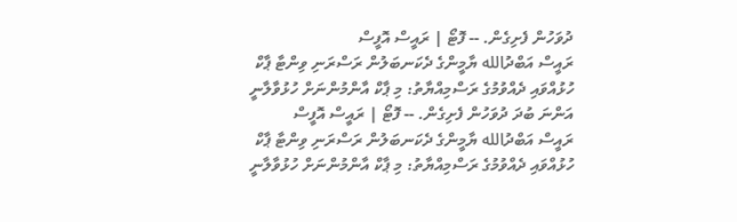ދުވަހުން ފެށިގެން. -- ފޮޓޯ | ރައީސް އޮފީސް
ރައީސް އަބްދުالله ޔާމީންގެ ދެކަނބަލުން ރަސްރަނި ވިންޓާ ޕާކް ހުޅުއްވައި ދެއްވުމުގެ ރަސްމިއްޔާތު: މި ޕާކް އާންމުންނަށް ހުޅުވާލާނީ އަންނަ ބުދަ ދުވަހުން ފެށިގެން. -- ފޮޓޯ | ރައީސް އޮފީސް
ރައީސް އަބްދުالله ޔާމީންގެ ދެކަނބަލުން ރަސްރަނި ވިންޓާ ޕާކް ހުޅުއްވައި ދެއްވުމުގެ ރަސްމިއްޔާތު: މި ޕާކް އާންމުންނަށް ހުޅުވާލާނީ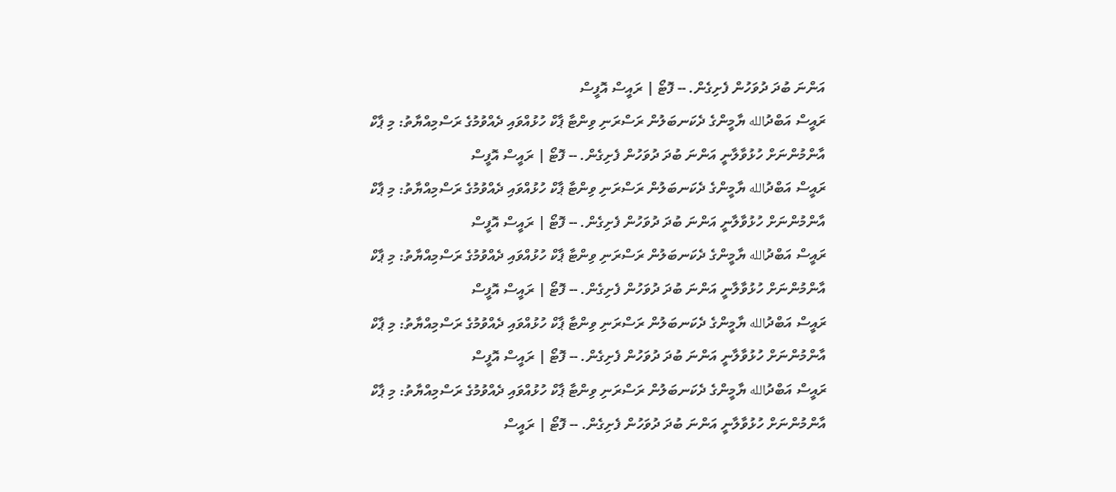އަންނަ ބުދަ ދުވަހުން ފެށިގެން. -- ފޮޓޯ | ރައީސް އޮފީސް
ރައީސް އަބްދުالله ޔާމީންގެ ދެކަނބަލުން ރަސްރަނި ވިންޓާ ޕާކް ހުޅުއްވައި ދެއްވުމުގެ ރަސްމިއްޔާތު: މި ޕާކް އާންމުންނަށް ހުޅުވާލާނީ އަންނަ ބުދަ ދުވަހުން ފެށިގެން. -- ފޮޓޯ | ރައީސް އޮފީސް
ރައީސް އަބްދުالله ޔާމީންގެ ދެކަނބަލުން ރަސްރަނި ވިންޓާ ޕާކް ހުޅުއްވައި ދެއްވުމުގެ ރަސްމިއްޔާތު: މި ޕާކް އާންމުންނަށް ހުޅުވާލާނީ އަންނަ ބުދަ ދުވަހުން ފެށިގެން. -- ފޮޓޯ | ރައީސް އޮފީސް
ރައީސް އަބްދުالله ޔާމީންގެ ދެކަނބަލުން ރަސްރަނި ވިންޓާ ޕާކް ހުޅުއްވައި ދެއްވުމުގެ ރަސްމިއްޔާތު: މި ޕާކް އާންމުންނަށް ހުޅުވާލާނީ އަންނަ ބުދަ ދުވަހުން ފެށިގެން. -- ފޮޓޯ | ރައީސް އޮފީސް
ރައީސް އަބްދުالله ޔާމީންގެ ދެކަނބަލުން ރަސްރަނި ވިންޓާ ޕާކް ހުޅުއްވައި ދެއްވުމުގެ ރަސްމިއްޔާތު: މި ޕާކް އާންމުންނަށް ހުޅުވާލާނީ އަންނަ ބުދަ ދުވަހުން ފެށިގެން. -- ފޮޓޯ | ރައީސް އޮފީސް
ރައީސް އަބްދުالله ޔާމީންގެ ދެކަނބަލުން ރަސްރަނި ވިންޓާ ޕާކް ހުޅުއްވައި ދެއްވުމުގެ ރަސްމިއްޔާތު: މި ޕާކް އާންމުންނަށް ހުޅުވާލާނީ އަންނަ ބުދަ ދުވަހުން ފެށިގެން. -- ފޮޓޯ | ރައީސް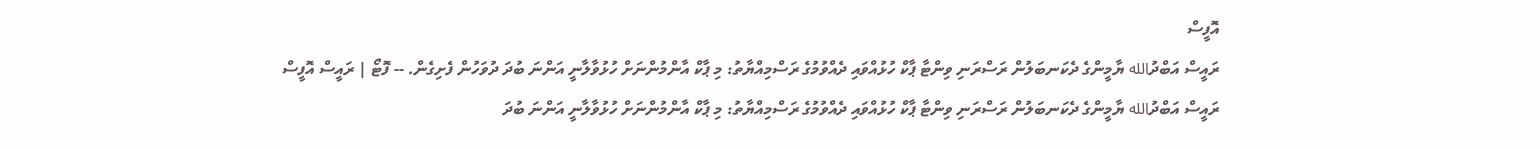އޮފީސް
ރައީސް އަބްދުالله ޔާމީންގެ ދެކަނބަލުން ރަސްރަނި ވިންޓާ ޕާކް ހުޅުއްވައި ދެއްވުމުގެ ރަސްމިއްޔާތު: މި ޕާކް އާންމުންނަށް ހުޅުވާލާނީ އަންނަ ބުދަ ދުވަހުން ފެށިގެން. -- ފޮޓޯ | ރައީސް އޮފީސް
ރައީސް އަބްދުالله ޔާމީންގެ ދެކަނބަލުން ރަސްރަނި ވިންޓާ ޕާކް ހުޅުއްވައި ދެއްވުމުގެ ރަސްމިއްޔާތު: މި ޕާކް އާންމުންނަށް ހުޅުވާލާނީ އަންނަ ބުދަ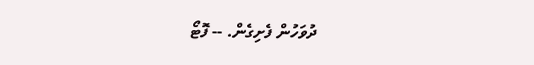ދުވަހުން ފެށިގެން. -- ފޮޓޯ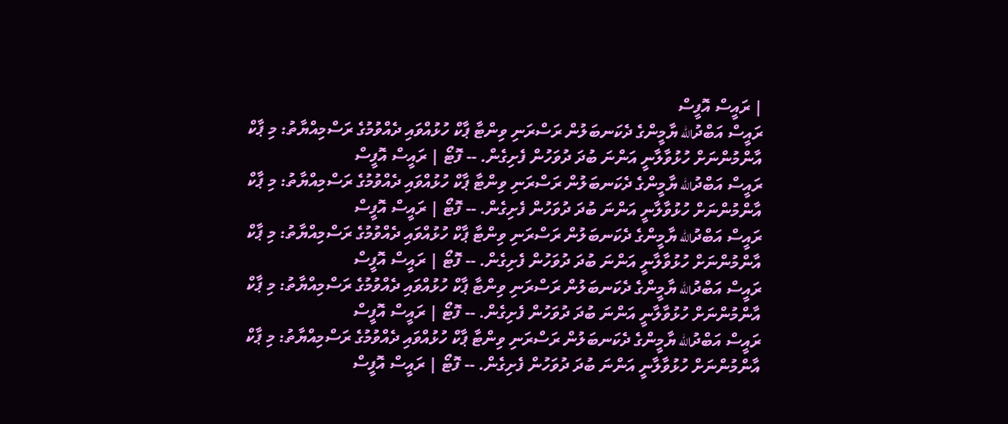| ރައީސް އޮފީސް
ރައީސް އަބްދުالله ޔާމީންގެ ދެކަނބަލުން ރަސްރަނި ވިންޓާ ޕާކް ހުޅުއްވައި ދެއްވުމުގެ ރަސްމިއްޔާތު: މި ޕާކް އާންމުންނަށް ހުޅުވާލާނީ އަންނަ ބުދަ ދުވަހުން ފެށިގެން. -- ފޮޓޯ | ރައީސް އޮފީސް
ރައީސް އަބްދުالله ޔާމީންގެ ދެކަނބަލުން ރަސްރަނި ވިންޓާ ޕާކް ހުޅުއްވައި ދެއްވުމުގެ ރަސްމިއްޔާތު: މި ޕާކް އާންމުންނަށް ހުޅުވާލާނީ އަންނަ ބުދަ ދުވަހުން ފެށިގެން. -- ފޮޓޯ | ރައީސް އޮފީސް
ރައީސް އަބްދުالله ޔާމީންގެ ދެކަނބަލުން ރަސްރަނި ވިންޓާ ޕާކް ހުޅުއްވައި ދެއްވުމުގެ ރަސްމިއްޔާތު: މި ޕާކް އާންމުންނަށް ހުޅުވާލާނީ އަންނަ ބުދަ ދުވަހުން ފެށިގެން. -- ފޮޓޯ | ރައީސް އޮފީސް
ރައީސް އަބްދުالله ޔާމީންގެ ދެކަނބަލުން ރަސްރަނި ވިންޓާ ޕާކް ހުޅުއްވައި ދެއްވުމުގެ ރަސްމިއްޔާތު: މި ޕާކް އާންމުންނަށް ހުޅުވާލާނީ އަންނަ ބުދަ ދުވަހުން ފެށިގެން. -- ފޮޓޯ | ރައީސް އޮފީސް
ރައީސް އަބްދުالله ޔާމީންގެ ދެކަނބަލުން ރަސްރަނި ވިންޓާ ޕާކް ހުޅުއްވައި ދެއްވުމުގެ ރަސްމިއްޔާތު: މި ޕާކް އާންމުންނަށް ހުޅުވާލާނީ އަންނަ ބުދަ ދުވަހުން ފެށިގެން. -- ފޮޓޯ | ރައީސް އޮފީސް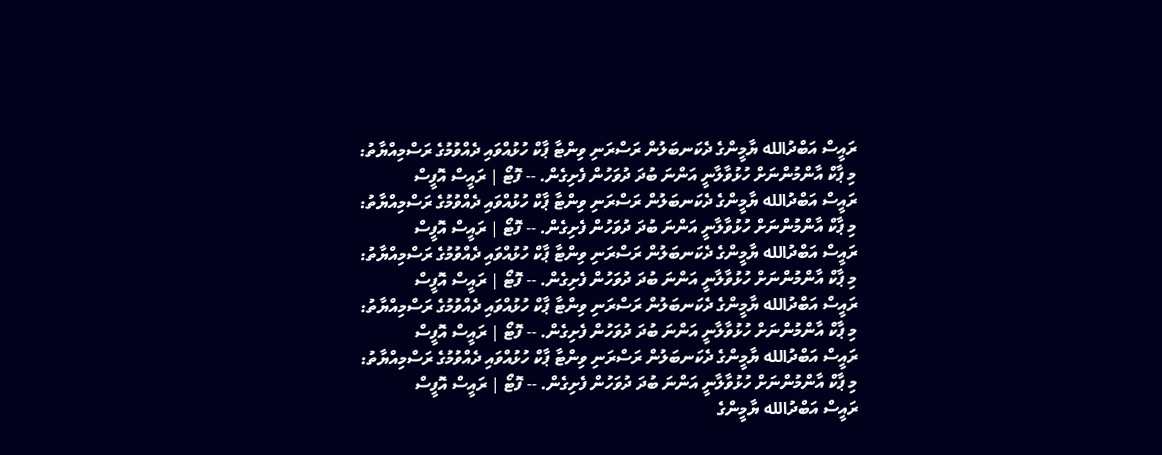ރައީސް އަބްދުالله ޔާމީންގެ ދެކަނބަލުން ރަސްރަނި ވިންޓާ ޕާކް ހުޅުއްވައި ދެއްވުމުގެ ރަސްމިއްޔާތު: މި ޕާކް އާންމުންނަށް ހުޅުވާލާނީ އަންނަ ބުދަ ދުވަހުން ފެށިގެން. -- ފޮޓޯ | ރައީސް އޮފީސް
ރައީސް އަބްދުالله ޔާމީންގެ ދެކަނބަލުން ރަސްރަނި ވިންޓާ ޕާކް ހުޅުއްވައި ދެއްވުމުގެ ރަސްމިއްޔާތު: މި ޕާކް އާންމުންނަށް ހުޅުވާލާނީ އަންނަ ބުދަ ދުވަހުން ފެށިގެން. -- ފޮޓޯ | ރައީސް އޮފީސް
ރައީސް އަބްދުالله ޔާމީންގެ ދެކަނބަލުން ރަސްރަނި ވިންޓާ ޕާކް ހުޅުއްވައި ދެއްވުމުގެ ރަސްމިއްޔާތު: މި ޕާކް އާންމުންނަށް ހުޅުވާލާނީ އަންނަ ބުދަ ދުވަހުން ފެށިގެން. -- ފޮޓޯ | ރައީސް އޮފީސް
ރައީސް އަބްދުالله ޔާމީންގެ ދެކަނބަލުން ރަސްރަނި ވިންޓާ ޕާކް ހުޅުއްވައި ދެއްވުމުގެ ރަސްމިއްޔާތު: މި ޕާކް އާންމުންނަށް ހުޅުވާލާނީ އަންނަ ބުދަ ދުވަހުން ފެށިގެން. -- ފޮޓޯ | ރައީސް އޮފީސް
ރައީސް އަބްދުالله ޔާމީންގެ ދެކަނބަލުން ރަސްރަނި ވިންޓާ ޕާކް ހުޅުއްވައި ދެއްވުމުގެ ރަސްމިއްޔާތު: މި ޕާކް އާންމުންނަށް ހުޅުވާލާނީ އަންނަ ބުދަ ދުވަހުން ފެށިގެން. -- ފޮޓޯ | ރައީސް އޮފީސް
ރައީސް އަބްދުالله ޔާމީންގެ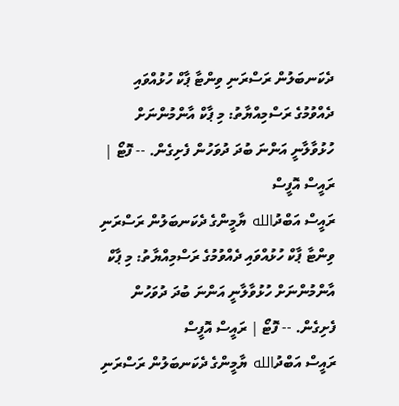ދެކަނބަލުން ރަސްރަނި ވިންޓާ ޕާކް ހުޅުއްވައި ދެއްވުމުގެ ރަސްމިއްޔާތު: މި ޕާކް އާންމުންނަށް ހުޅުވާލާނީ އަންނަ ބުދަ ދުވަހުން ފެށިގެން. -- ފޮޓޯ | ރައީސް އޮފީސް
ރައީސް އަބްދުالله ޔާމީންގެ ދެކަނބަލުން ރަސްރަނި ވިންޓާ ޕާކް ހުޅުއްވައި ދެއްވުމުގެ ރަސްމިއްޔާތު: މި ޕާކް އާންމުންނަށް ހުޅުވާލާނީ އަންނަ ބުދަ ދުވަހުން ފެށިގެން. -- ފޮޓޯ | ރައީސް އޮފީސް
ރައީސް އަބްދުالله ޔާމީންގެ ދެކަނބަލުން ރަސްރަނި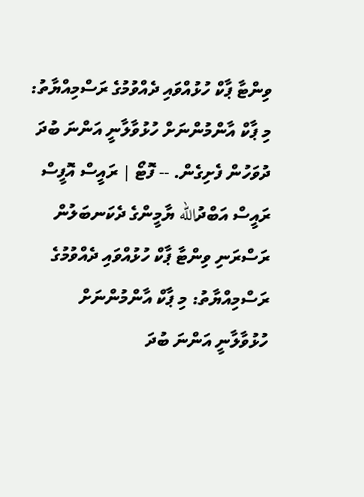ވިންޓާ ޕާކް ހުޅުއްވައި ދެއްވުމުގެ ރަސްމިއްޔާތު: މި ޕާކް އާންމުންނަށް ހުޅުވާލާނީ އަންނަ ބުދަ ދުވަހުން ފެށިގެން. -- ފޮޓޯ | ރައީސް އޮފީސް
ރައީސް އަބްދުالله ޔާމީންގެ ދެކަނބަލުން ރަސްރަނި ވިންޓާ ޕާކް ހުޅުއްވައި ދެއްވުމުގެ ރަސްމިއްޔާތު: މި ޕާކް އާންމުންނަށް ހުޅުވާލާނީ އަންނަ ބުދަ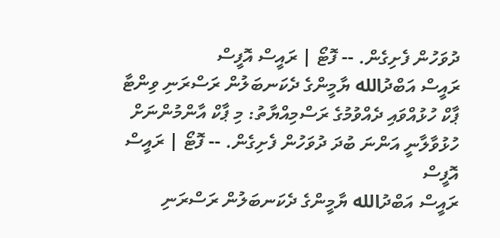ދުވަހުން ފެށިގެން. -- ފޮޓޯ | ރައީސް އޮފީސް
ރައީސް އަބްދުالله ޔާމީންގެ ދެކަނބަލުން ރަސްރަނި ވިންޓާ ޕާކް ހުޅުއްވައި ދެއްވުމުގެ ރަސްމިއްޔާތު: މި ޕާކް އާންމުންނަށް ހުޅުވާލާނީ އަންނަ ބުދަ ދުވަހުން ފެށިގެން. -- ފޮޓޯ | ރައީސް އޮފީސް
ރައީސް އަބްދުالله ޔާމީންގެ ދެކަނބަލުން ރަސްރަނި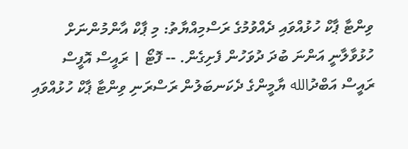ވިންޓާ ޕާކް ހުޅުއްވައި ދެއްވުމުގެ ރަސްމިއްޔާތު: މި ޕާކް އާންމުންނަށް ހުޅުވާލާނީ އަންނަ ބުދަ ދުވަހުން ފެށިގެން. -- ފޮޓޯ | ރައީސް އޮފީސް
ރައީސް އަބްދުالله ޔާމީންގެ ދެކަނބަލުން ރަސްރަނި ވިންޓާ ޕާކް ހުޅުއްވައި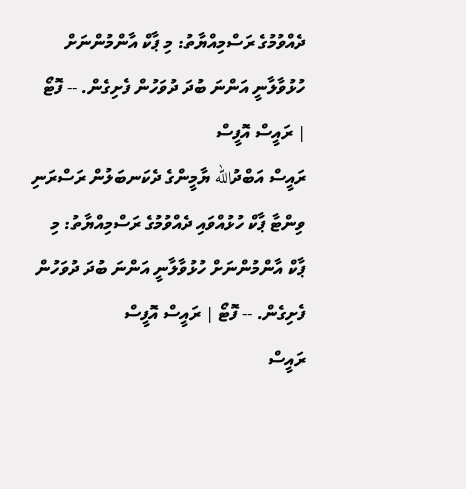ދެއްވުމުގެ ރަސްމިއްޔާތު: މި ޕާކް އާންމުންނަށް ހުޅުވާލާނީ އަންނަ ބުދަ ދުވަހުން ފެށިގެން. -- ފޮޓޯ | ރައީސް އޮފީސް
ރައީސް އަބްދުالله ޔާމީންގެ ދެކަނބަލުން ރަސްރަނި ވިންޓާ ޕާކް ހުޅުއްވައި ދެއްވުމުގެ ރަސްމިއްޔާތު: މި ޕާކް އާންމުންނަށް ހުޅުވާލާނީ އަންނަ ބުދަ ދުވަހުން ފެށިގެން. -- ފޮޓޯ | ރައީސް އޮފީސް
ރައީސް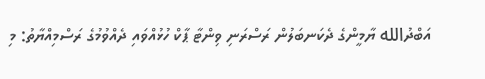އަބްދުالله ޔާމީންގެ ދެކަނބަލުން ރަސްރަނި ވިންޓާ ޕާކް ހުޅުއްވައި ދެއްވުމުގެ ރަސްމިއްޔާތު: މި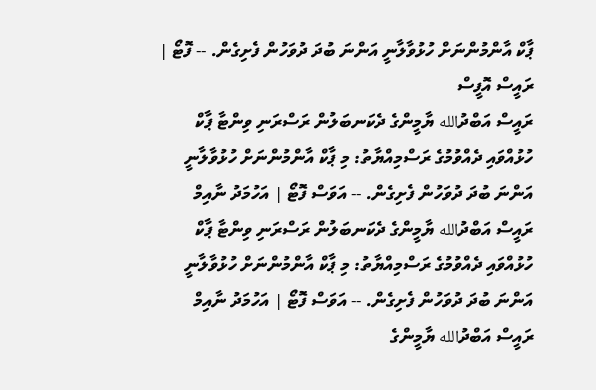ޕާކް އާންމުންނަށް ހުޅުވާލާނީ އަންނަ ބުދަ ދުވަހުން ފެށިގެން. -- ފޮޓޯ | ރައީސް އޮފީސް
ރައީސް އަބްދުالله ޔާމީންގެ ދެކަނބަލުން ރަސްރަނި ވިންޓާ ޕާކް ހުޅުއްވައި ދެއްވުމުގެ ރަސްމިއްޔާތު: މި ޕާކް އާންމުންނަށް ހުޅުވާލާނީ އަންނަ ބުދަ ދުވަހުން ފެށިގެން. -- އަވަސް ފޮޓޯ | އަހުމަދު ނާއިމް
ރައީސް އަބްދުالله ޔާމީންގެ ދެކަނބަލުން ރަސްރަނި ވިންޓާ ޕާކް ހުޅުއްވައި ދެއްވުމުގެ ރަސްމިއްޔާތު: މި ޕާކް އާންމުންނަށް ހުޅުވާލާނީ އަންނަ ބުދަ ދުވަހުން ފެށިގެން. -- އަވަސް ފޮޓޯ | އަހުމަދު ނާއިމް
ރައީސް އަބްދުالله ޔާމީންގެ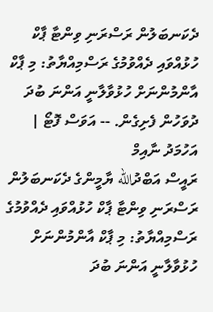ދެކަނބަލުން ރަސްރަނި ވިންޓާ ޕާކް ހުޅުއްވައި ދެއްވުމުގެ ރަސްމިއްޔާތު: މި ޕާކް އާންމުންނަށް ހުޅުވާލާނީ އަންނަ ބުދަ ދުވަހުން ފެށިގެން. -- އަވަސް ފޮޓޯ | އަހުމަދު ނާއިމް
ރައީސް އަބްދުالله ޔާމީންގެ ދެކަނބަލުން ރަސްރަނި ވިންޓާ ޕާކް ހުޅުއްވައި ދެއްވުމުގެ ރަސްމިއްޔާތު: މި ޕާކް އާންމުންނަށް ހުޅުވާލާނީ އަންނަ ބުދަ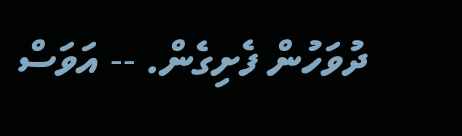ދުވަހުން ފެށިގެން. -- އަވަސް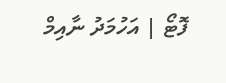ފޮޓޯ | އަހުމަދު ނާއިމް